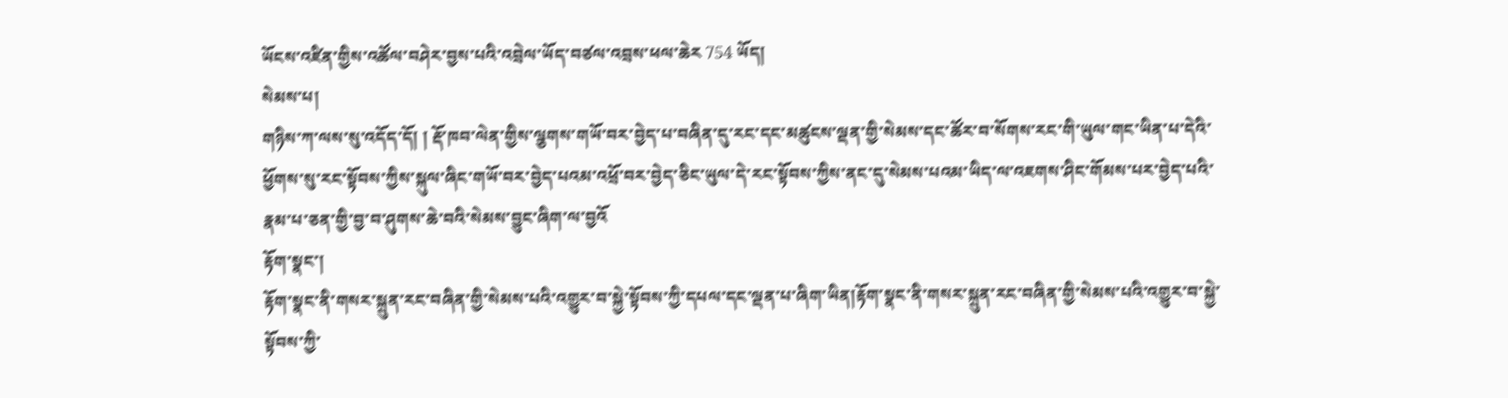ཡོངས་འཛིན་གྱིས་འཚོལ་བཤེར་བྱས་པའི་འབྲེལ་ཡོད་བཙལ་འབྲས་ཕལ་ཆེར 754 ཡོད།
སེམས་པ།
གཉིས་ཀ་ལས་སུ་འདོད་དོ། ། རྡོ་ཁབ་ལེན་གྱིས་ལྕགས་གཡོ་བར་བྱེད་པ་བཞིན་དུ་རང་དང་མཚུངས་ལྡན་གྱི་སེམས་དང་ཚོར་བ་སོགས་རང་གི་ཡུལ་གང་ཡིན་པ་དེའི་ཕྱོགས་སུ་རང་སྟོབས་ཀྱིས་སྐུལ་ཞིང་གཡོ་བར་བྱེད་པའམ་འཕྲོ་བར་བྱེད་ཅིང་ཡུལ་དེ་རང་སྟོབས་ཀྱིས་ནང་དུ་སེམས་པའམ་ཡིད་ལ་འཇགས་ཤིང་གོམས་པར་བྱེད་པའི་རྣམ་པ་ཅན་གྱི་བྱ་བ་ཤུགས་ཆེ་བའི་སེམས་བྱུང་ཞིག་ལ་བྱའོ
རྟོག་སྣང་།
རྟོག་སྣང་ནི་གསར་སྐྲུན་རང་བཞིན་གྱི་སེམས་པའི་འགྱུར་བ་སྐྱེ་སྟོབས་ཀྱི་དཔལ་དང་ལྡན་པ་ཞིག་ཡིན།རྟོག་སྣང་ནི་གསར་སྐྲུན་རང་བཞིན་གྱི་སེམས་པའི་འགྱུར་བ་སྐྱེ་སྟོབས་ཀྱི་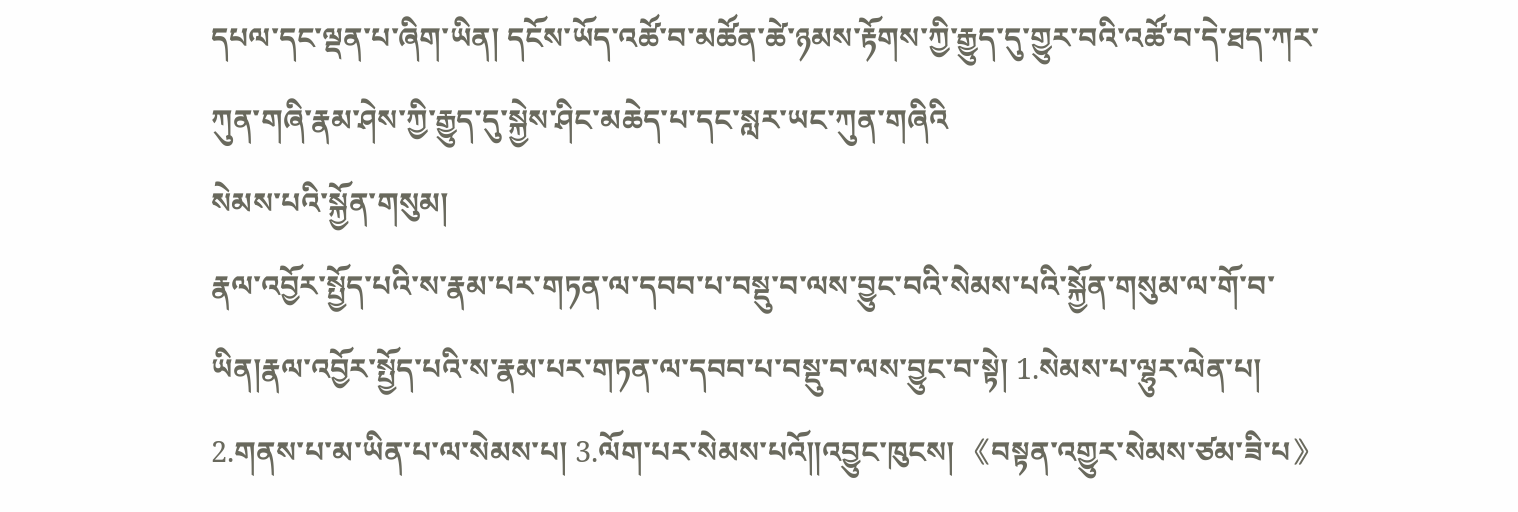དཔལ་དང་ལྡན་པ་ཞིག་ཡིན། དངོས་ཡོད་འཚོ་བ་མཚོན་ཚེ་ཉམས་རྟོགས་ཀྱི་རྒྱུད་དུ་གྱུར་བའི་འཚོ་བ་དེ་ཐད་ཀར་ཀུན་གཞི་རྣམ་ཤེས་ཀྱི་རྒྱུད་དུ་སྐྱེས་ཤིང་མཆེད་པ་དང་སླར་ཡང་ཀུན་གཞིའི
སེམས་པའི་སྐྱོན་གསུམ།
རྣལ་འབྱོར་སྤྱོད་པའི་ས་རྣམ་པར་གཏན་ལ་དབབ་པ་བསྡུ་བ་ལས་བྱུང་བའི་སེམས་པའི་སྐྱོན་གསུམ་ལ་གོ་བ་ཡིན།རྣལ་འབྱོར་སྤྱོད་པའི་ས་རྣམ་པར་གཏན་ལ་དབབ་པ་བསྡུ་བ་ལས་བྱུང་བ་སྟེ། 1.སེམས་པ་ལྷུར་ལེན་པ། 2.གནས་པ་མ་ཡིན་པ་ལ་སེམས་པ། 3.ལོག་པར་སེམས་པའོ༎འབྱུང་ཁུངས། 《བསྟན་འགྱུར་སེམས་ཙམ་ཟི་པ》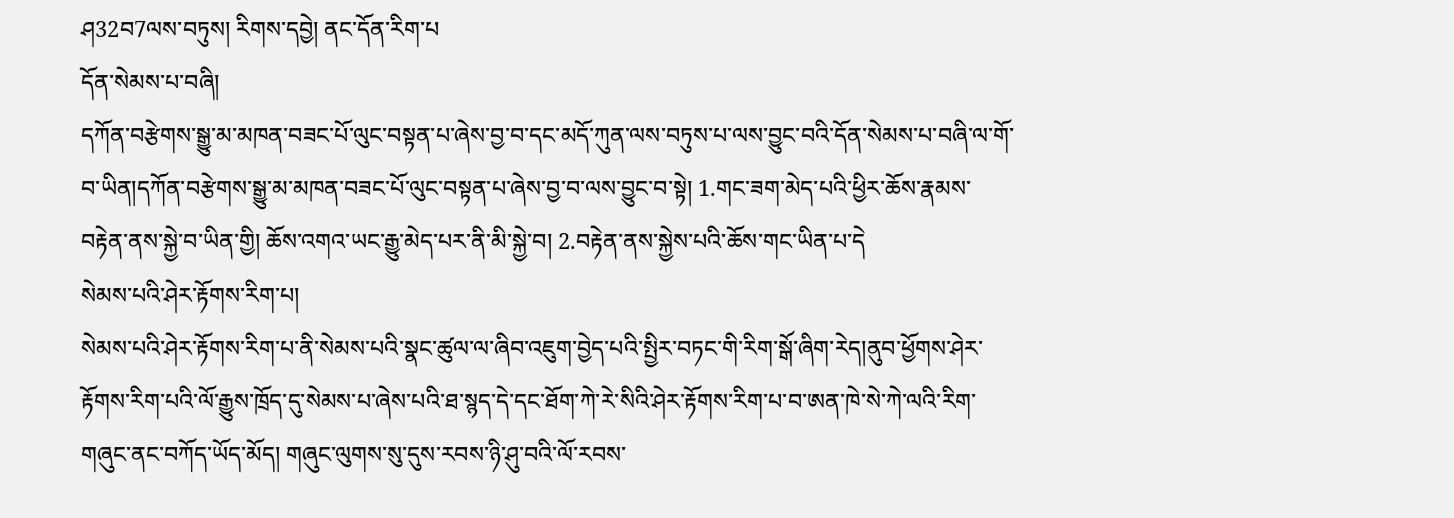ཤ32བ7ལས་བཏུས། རིགས་དབྱེ། ནང་དོན་རིག་པ
དོན་སེམས་པ་བཞི།
དཀོན་བརྩེགས་སྒྱུ་མ་མཁན་བཟང་པོ་ལུང་བསྟན་པ་ཞེས་བྱ་བ་དང་མདོ་ཀུན་ལས་བཏུས་པ་ལས་བྱུང་བའི་དོན་སེམས་པ་བཞི་ལ་གོ་བ་ཡིན།དཀོན་བརྩེགས་སྒྱུ་མ་མཁན་བཟང་པོ་ལུང་བསྟན་པ་ཞེས་བྱ་བ་ལས་བྱུང་བ་སྟེ། 1.གང་ཟག་མེད་པའི་ཕྱིར་ཆོས་རྣམས་བརྟེན་ནས་སྐྱེ་བ་ཡིན་གྱི། ཆོས་འགའ་ཡང་རྒྱུ་མེད་པར་ནི་མི་སྐྱེ་བ། 2.བརྟེན་ནས་སྐྱེས་པའི་ཆོས་གང་ཡིན་པ་དེ
སེམས་པའི་ཤེར་རྟོགས་རིག་པ།
སེམས་པའི་ཤེར་རྟོགས་རིག་པ་ནི་སེམས་པའི་སྣང་ཚུལ་ལ་ཞིབ་འཇུག་བྱེད་པའི་སྤྱིར་བཏང་གི་རིག་སྒོ་ཞིག་རེད།ནུབ་ཕྱོགས་ཤེར་རྟོགས་རིག་པའི་ལོ་རྒྱུས་ཁྲོད་དུ་སེམས་པ་ཞེས་པའི་ཐ་སྙད་དེ་དང་ཐོག་ཀེ་རེ་སིའི་ཤེར་རྟོགས་རིག་པ་བ་ཨན་ཁེ་སེ་ཀེ་ལའི་རིག་གཞུང་ནང་བཀོད་ཡོད་མོད། གཞུང་ལུགས་སུ་དུས་རབས་ཉི་ཤུ་བའི་ལོ་རབས་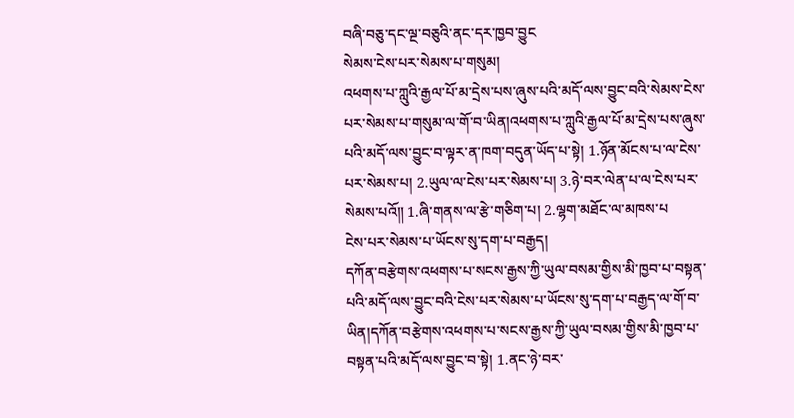བཞི་བཅུ་དང་ལྔ་བཅུའི་ནང་དར་ཁྱབ་བྱུང
སེམས་ངེས་པར་སེམས་པ་གསུམ།
འཕགས་པ་ཀླུའི་རྒྱལ་པོ་མ་དྲེས་པས་ཞུས་པའི་མདོ་ལས་བྱུང་བའི་སེམས་ངེས་པར་སེམས་པ་གསུམ་ལ་གོ་བ་ཡིན།འཕགས་པ་ཀླུའི་རྒྱལ་པོ་མ་དྲེས་པས་ཞུས་པའི་མདོ་ལས་བྱུང་བ་ལྟར་ན་ཁག་བདུན་ཡོད་པ་སྟེ། 1.ཉོན་མོངས་པ་ལ་ངེས་པར་སེམས་པ། 2.ཡུལ་ལ་ངེས་པར་སེམས་པ། 3.ཉེ་བར་ལེན་པ་ལ་ངེས་པར་སེམས་པའོ༎ 1.ཞི་གནས་ལ་རྩེ་གཅིག་པ། 2.ལྷག་མཐོང་ལ་མཁས་པ
ངེས་པར་སེམས་པ་ཡོངས་སུ་དག་པ་བརྒྱད།
དཀོན་བརྩེགས་འཕགས་པ་སངས་རྒྱས་ཀྱི་ཡུལ་བསམ་གྱིས་མི་ཁྱབ་པ་བསྟན་པའི་མདོ་ལས་བྱུང་བའི་ངེས་པར་སེམས་པ་ཡོངས་སུ་དག་པ་བརྒྱད་ལ་གོ་བ་ཡིན།དཀོན་བརྩེགས་འཕགས་པ་སངས་རྒྱས་ཀྱི་ཡུལ་བསམ་གྱིས་མི་ཁྱབ་པ་བསྟན་པའི་མདོ་ལས་བྱུང་བ་སྟེ། 1.ནང་ཉེ་བར་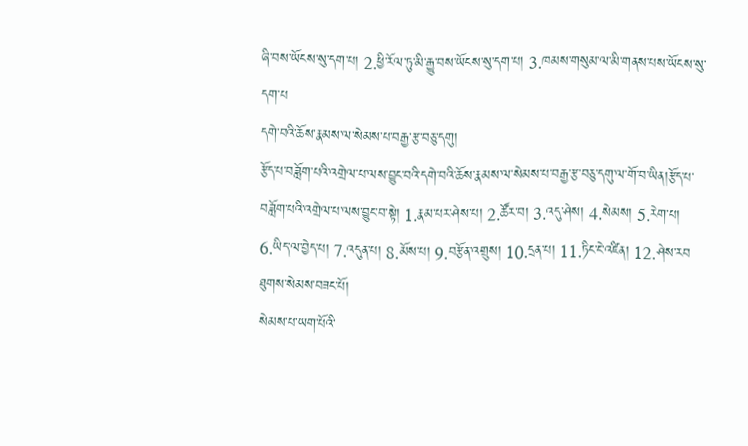ཞི་བས་ཡོངས་སུ་དག་པ། 2.ཕྱི་རོལ་ཏུ་མི་རྒྱུ་བས་ཡོངས་སུ་དག་པ། 3.ཁམས་གསུམ་ལ་མི་གནས་པས་ཡོངས་སུ་དག་པ
དགེ་བའི་ཆོས་རྣམས་ལ་སེམས་པ་བརྒྱ་རྩ་བཅུ་དགུ།
རྩོད་པ་བཟློག་པའི་འགྲེལ་པ་ལས་བྱུང་བའི་དགེ་བའི་ཆོས་རྣམས་ལ་སེམས་པ་བརྒྱ་རྩ་བཅུ་དགུ་ལ་གོ་བ་ཡིན།རྩོད་པ་བཟློག་པའི་འགྲེལ་པ་ལས་བྱུང་བ་སྟེ། 1.རྣམ་པར་ཤེས་པ། 2.ཚོར་བ། 3.འདུ་ཤེས། 4.སེམས། 5.རེག་པ། 6.ཡིད་ལ་བྱེད་པ། 7.འདུན་པ། 8.མོས་པ། 9.བརྩོན་འགྲུས། 10.དྲན་པ། 11.ཏིང་ངེ་འཛིན། 12.ཤེས་རབ
ཐུགས་སེམས་བཟང་པོ།
སེམས་པ་ཡག་པོའི་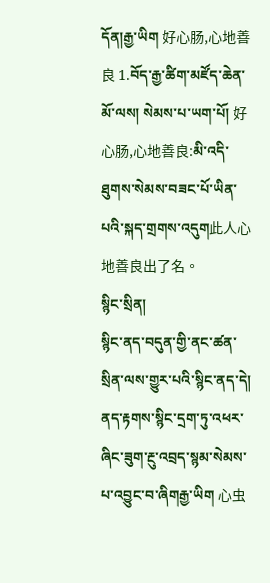དོན།རྒྱ་ཡིག 好心肠,心地善良 1.བོད་རྒྱ་ཚིག་མཛོད་ཆེན་མོ་ལས། སེམས་པ་ཡག་པོ། 好心肠,心地善良:མི་འདི་ཐུགས་སེམས་བཟང་པོ་ཡིན་པའི་སྐད་གྲགས་འདུག此人心地善良出了名。
སྙིང་སྲིན།
སྙིང་ནད་བདུན་གྱི་ནང་ཚན་སྲིན་ལས་གྱུར་པའི་སྙིང་ནད་དེ། ནད་རྟགས་སྙིང་དྲག་ཏུ་འཕར་ཞིང་ཟུག་རྔུ་འབྲད་སྙམ་སེམས་པ་འབྱུང་བ་ཞིགརྒྱ་ཡིག 心虫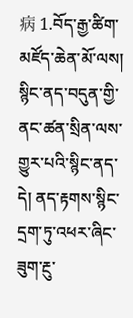病 1.བོད་རྒྱ་ཚིག་མཛོད་ཆེན་མོ་ལས། སྙིང་ནད་བདུན་གྱི་ནང་ཚན་སྲིན་ལས་གྱུར་པའི་སྙིང་ནད་དེ། ནད་རྟགས་སྙིང་དྲག་ཏུ་འཕར་ཞིང་ཟུག་རྔུ་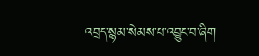འབྲད་སྙམ་སེམས་པ་འབྱུང་བ་ཞིག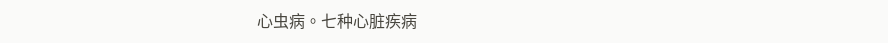心虫病。七种心脏疾病